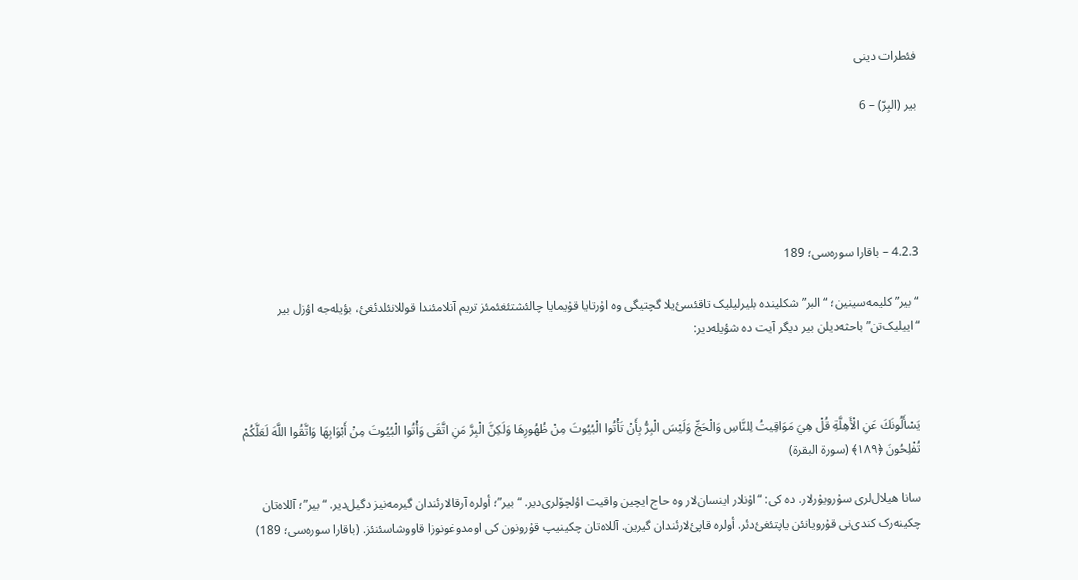فئطرات دینی

بیر (البِرّ) – 6





4.2.3 – باقارا سورەسی؛ 189

“بیر” کلیمەسینین؛ “البر” شکلیندە بلیرلیلیک تاقئسئ‌یلا گچتیگی وە اۇرتایا قۇیمایا چالئشتئغئمئز تریم آنلامئندا قوللانئلدئغئ، بؤیلەجە اؤزل بیر “اییلیک‌تن” باحثەدیلن بیر دیگر آیت دە شؤیلەدیر:



يَسْأَلُونَكَ عَنِ الْأَهِلَّةِ قُلْ هِيَ مَوَاقِيتُ لِلنَّاسِ وَالْحَجِّ وَلَيْسَ الْبِرُّ بِأَنْ تَأْتُوا الْبُيُوتَ مِنْ ظُهُورِهَا وَلَكِنَّ الْبِرَّ مَنِ اتَّقَى وَأْتُوا الْبُيُوتَ مِنْ أَبْوَابِهَا وَاتَّقُوا اللَّهَ لَعَلَّكُمْ تُفْلِحُونَ ﴿۱۸۹﴾ (سورة البقرة)

سانا هیلال‌لری سۇرویۇرلار. دە کی: “اۇنلار اینسان‌لار وە حاج ایچین واقیت اؤلچۆلری‌دیر. “بیر”؛ أولرە آرقالارئندان گیرمەنیز دگیل‌دیر. “بیر”؛ آللاەتان چکینەرک کندی‌نی قۇرویانئن یاپتئغئ‌دئر. أولرە قاپئ‌لارئندان گیرین. آللاەتان چکینیپ قۇرونون کی اومدوغونوزا قاووشاسئنئز. (باقارا سورەسی؛ 189)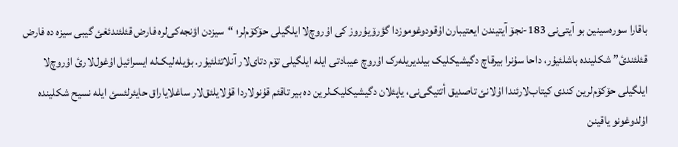باقارا سورەسینین بو آیتی‌نی 183-نجۆ آیتیندن ایعتیبارن اۇقودوغوموزدا گؤرۆیۇروز کی اۇروچ‌لا ایلگیلی حۆکۆم‌لر؛ “سیزدن اؤنجەکی‌لرە فارض قئلئندئغئ گیبی سیزە دە فارض قئلئندئ” شکلیندە باشلئیۇر، داحا سۇنرا بیرقاچ دگیشیکلیک بیلدیریلەرک اۇروچ عیبادتی ایلە ایلگیلی تۆم دتای‌لار آنلاتئلئیۇر. بؤیلەلیک‌لە ایسرائیل اۇغول‌لارئ اۇروچ‌لا ایلگیلی حۆکۆم‌لرین کندی کیتاب‌لارئندا اۇلانئ تاصدیق أتتیگی‌نی، یاپئلان دگیشیکلیک‌لرین دە بیر تاقئم قۇنولاردا قۇلایلئق‌لار ساغلایاراق حایئرلئسئ ایلە نسیح شکلیندە اۇلدوغونو یاقینن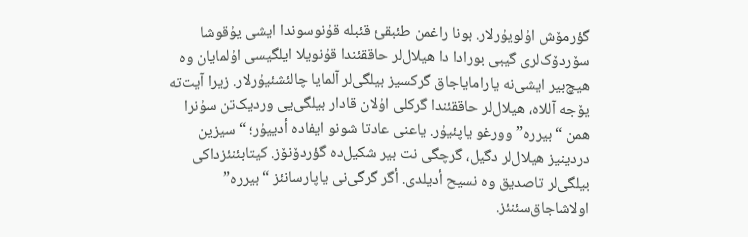گؤرمۆش اۇلویۇرلار. بونا راغمن طئبقئ قئبلە قۇنوسوندا ایشی یۇقوشا سۆردۆک‌لری گیبی بورادا دا هیلال‌لر حاققئندا قۇنویلا ایلگیسی اۇلمایان وە هیچ‌بیر ایشی‌نە یارامایاجاق گرکسیز بیلگی‌لر آلمایا چالئشئیۇرلار. زیرا آیت‌تە یۆجە آللاە، هیلال‌لر حاققئندا گرکلی اۇلان قادار بیلگی‌یی وردیک‌تن سۇنرا همن “بیررە” وورغو یاپئیۇر. یاعنی عادتا شونو ایفادە أدییۇر؛ “سیزین دردینیز هیلال‌لر دگیل، گرچگی نت بیر شکیل‌دە گؤردۆنۆز. کیتابئنئزداکی بیلگی‌لر تاصدیق وە نسیح أدیلدی. أگر گرگی‌نی یاپارسانئز “بیررە” اولاشاجاق‌سئنئز.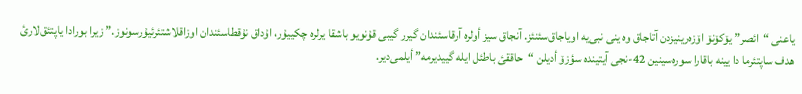یاعنی “ائصر” یۆکۆنۆ اۆزەرینیزدن آتاجاق وە ینی نبی‌یە اویاجاق‌سئنئز. آنجاق سیز أولرە آرقاسئندان گیرر گیبی قۇنویو باشقا یرلرە چکییۇر، اۇداق نۇقطاسئندان اوزاقلاشتئرئیۇرسونوز.” زیرا بورادا یاپتئق‌لارئ هدف ساپتئرما دا یینە باقارا سورەسینین 42-نجی آیتیندە سؤزۆ أدیلن “حاققئ باطئل ایلە گییدیرمە” أیلمی‌دیر.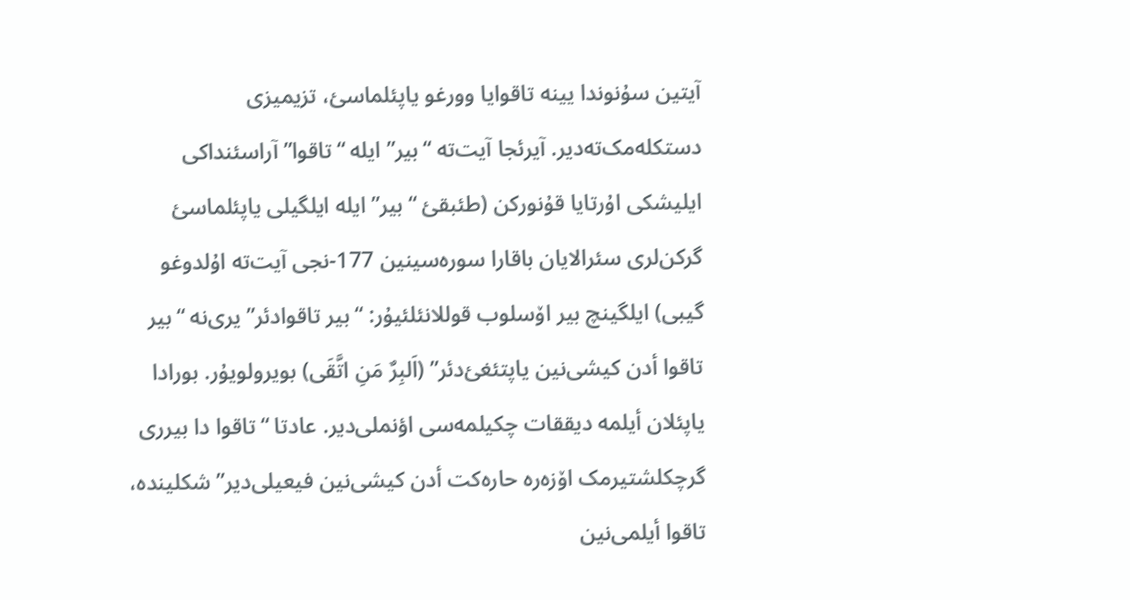آیتین سۇنوندا یینە تاقوایا وورغو یاپئلماسئ، تزیمیزی دستکلەمک‌تەدیر. آیرئجا آیت‌تە “بیر” ایلە “تاقوا” آراسئنداکی ایلیشکی اۇرتایا قۇنورکن (طئبقئ “بیر” ایلە ایلگیلی یاپئلماسئ گرکن‌لری سئرالایان باقارا سورەسینین 177-نجی آیت‌تە اۇلدوغو گیبی) ایلگینچ بیر اۆسلوب قوللانئلئیۇر: “بیر تاقوادئر” یری‌نە “بیر تاقوا أدن کیشی‌نین یاپتئغئ‌دئر” (اَلبِرٌ مَنِ اتَّقَی) بویرولویۇر. بورادا یاپئلان أیلمە دیققات چکیلمەسی اؤنملی‌دیر. عادتا “تاقوا دا بیرری گرچکلشتیرمک اۆزەرە حارەکت أدن کیشی‌نین فیعیلی‌دیر” شکلیندە، تاقوا أیلمی‌نین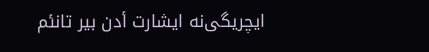ایچریگی‌نە ایشارت أدن بیر تانئم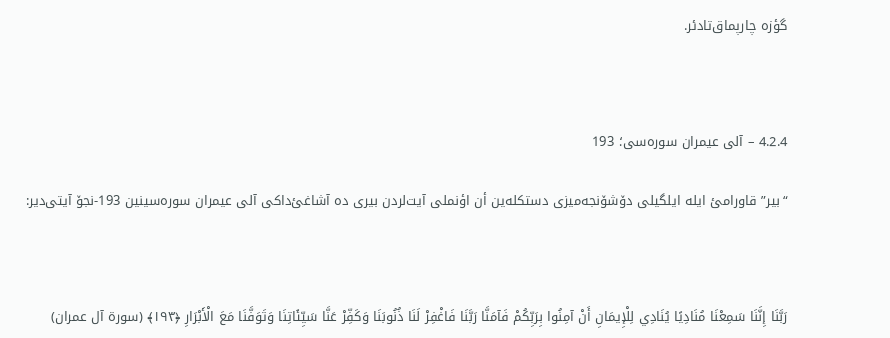گؤزە چارپماق‌تادئر.



4.2.4 – آلی عیمران سورەسی؛ 193

“بیر” قاورامئ ایلە ایلگیلی دۆشۆنجەمیزی دستکلەین أن اؤنملی آیت‌لردن بیری دە آشاغئ‌داکی آلی عیمران سورەسینین 193-نجۆ آیتی‌دیر:



رَبَّنَا إِنَّنَا سَمِعْنَا مُنَادِيًا يُنَادِي لِلْإِيمَانِ أَنْ آمِنُوا بِرَبِّكُمْ فَآمَنَّا رَبَّنَا فَاغْفِرْ لَنَا ذُنُوبَنَا وَكَفِّرْ عَنَّا سَيِّئَاتِنَا وَتَوَفَّنَا مَعَ الْأَبْرَارِ ﴿۱۹۳﴾ (سورة آل عمران)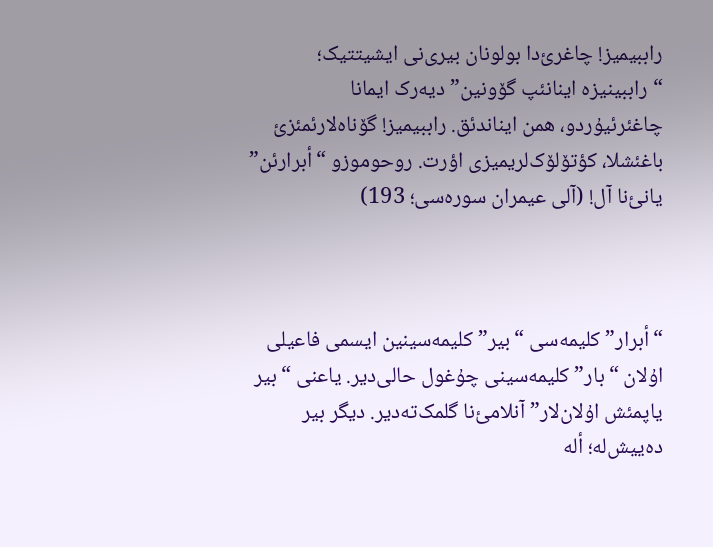راببیمیز! چاغرئ‌دا بولونان بیری‌نی ایشیتتیک؛ “راببینیزە اینانئپ گۆونین” دیەرک ایمانا چاغئرئیۇردو، همن ایناندئق. راببیمیز! گۆناەلارئمئزئ باغئشلا، کؤتۆلۆک‌لریمیزی اؤرت. روحوموزو “أبرارئن” یانئ‌نا آل! (آلی عیمران سورەسی؛ 193)



“أبرار” کلیمەسی “بیر” کلیمەسینین ایسمی فاعیلی اۇلان “بار” کلیمەسینی چۇغول حالی‌دیر. یاعنی “بیر یاپمئش اۇلان‌لار” آنلامئ‌نا گلمک‌تەدیر. دیگر بیر دەییش‌لە؛ ألە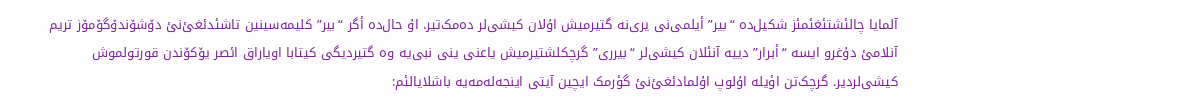آلمایا چالئشتئغئمئز شکیل‌دە “بیر” أیلمی‌نی یری‌نە گتیرمیش اۇلان کیشی‌لر دەمک‌تیر. اۇ حال‌دە أگر “بیر” کلیمەسینین تاشئدئغئ‌نئ دۆشۆندۆگۆمۆز تریم آنلامئ دۇغرو ایسە “أبرار” دییە آنئلان کیشی‌لر “بیرری” گرچکلشتیرمیش یاعنی ینی نبی‌یە وە گتیردیگی کیتابا اویاراق ائصر یۆکۆندن قورتولموش کیشی‌لردیر. گرچک‌تن اؤیلە اۇلوپ اۇلمادئغئ‌نئ گؤرمک ایچین آیتی اینجەلەمەیە باشلایالئم: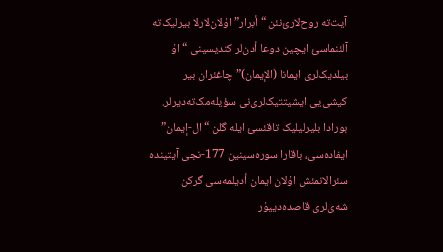آیت‌تە روح‌لارئ‌نئن “أبرار” اۇلان‌لارلا بیرلیک‌تە آلئنماسئ ایچین دوعا أدن‌لر کندیسینی “اۇ بیلدیک‌لری ایمانا (الإیمان)” چاغئران بیر کیشی‌یی ایشیتتیک‌لری‌نی سؤیلەمک‌تەدیرلر. بورادا بلیرلیلیک تاقئسئ ایلە گلن “ال-إیمان” ایفادەسی، باقارا سورەسینین 177-نجی آیتیندە سئرالانمئش اۇلان ایمان أدیلمەسی گرکن شەی‌لری قاصدەدییۇر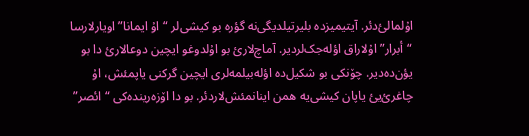اۇلمالئ‌دئر. آیتیمیزدە بلیرتیلدیگی‌نە گؤرە بو کیشی‌لر “اۇ ایمانا” اویارلارسا “أبرار” اۇلاراق اؤلەجک‌لردیر. آماچ‌لارئ بو اۇلدوغو ایچین دوعالارئ دا بو یؤن‌دەدیر. چۆنکی بو شکیل‌دە اؤلەبیلمەلری ایچین گرکنی یاپمئش، اۇ چاغرئ‌یئ یاپان کیشی‌یە همن اینانمئش‌لاردئر. بو دا اۆزەریندەکی “ائصر”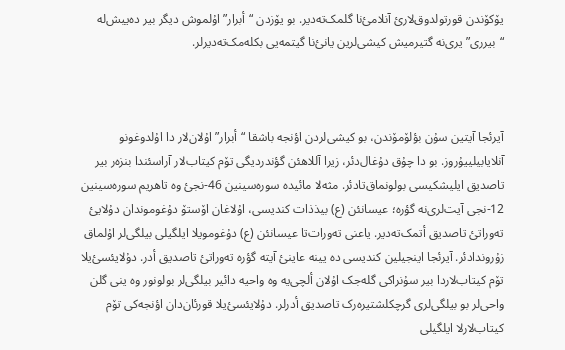یۆکۆندن قورتولدوق‌لارئ آنلامئ‌نا گلمک‌تەدیر. بو یۆزدن “أبرار” اۇلموش دیگر بیر دەییش‌لە “بیرری” یری‌نە گتیرمیش کیشی‌لرین یانئ‌نا گیتمەیی بکلەمک‌تەدیرلر.



آیرئجا آیتین سۇن بؤلۆمۆندن، بو کیشی‌لردن اؤنجە باشقا “أبرار” اۇلان‌لار دا اۇلدوغونو آنلایابیلییۇروز. بو دا چۇق دۇغال‌دئر، زیرا آللاهئن گؤندردیگی تۆم کیتاب‌لار آراسئندا بنزەر بیر تاصدیق ایلیشکیسی بولونماق‌تادئر. مثەلا مائیدە سورەسینین 46-نجئ وە تاهریم سورەسینین 12-نجی آیت‌لری‌نە گؤرە؛ عیسانئن (ع) بیذذات کندیسی، اۇلاغان اۆستۆ دۇغوموندان دۇلایئ تەوراتئ تاصدیق أتمک‌تەدیر. یاعنی تەورات‌تا عیسانئن (ع) دۇغومویلا ایلگیلی بیلگی‌لر اۇلماق زۇروندادئر. آیرئجا اینجیلین کندیسی دە یینە عاینئ آیتە گؤرە تەوراتئ تاصدیق أدر. دۇلایئسئ‌یلا تۆم کیتاب‌لاردا بیر سۇنراکی گلەجک اۇلان ألچی‌یە وە واحیە دائیر بیلگی‌لر بولونور وە ینی گلن واحی‌لر بو بیلگی‌لری گرچکلشتیرەرک تاصدیق أدرلر. دۇلایئسئ‌یلا قورئان‌دان اؤنجەکی تۆم کیتاب‌لارلا ایلگیلی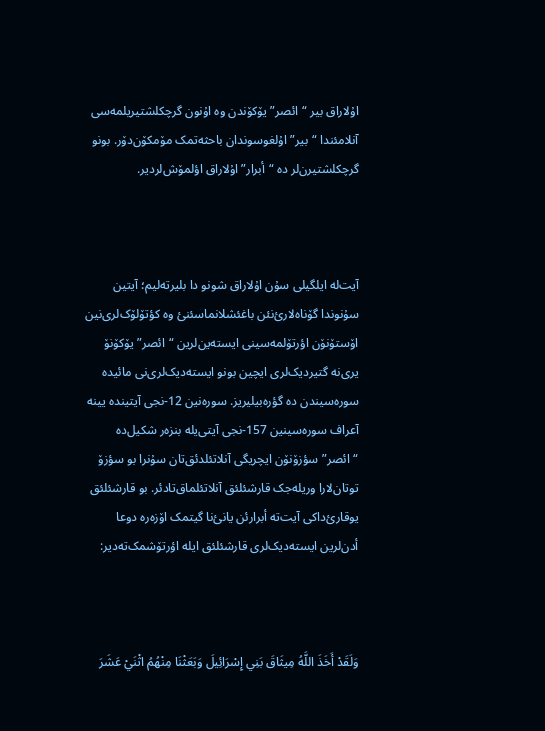اۇلاراق بیر “ائصر” یۆکۆندن وە اۇنون گرچکلشتیریلمەسی آنلامئندا “بیر” اۇلغوسوندان باحثەتمک مۆمکۆن‌دۆر. بونو گرچکلشتیرن‌لر دە “أبرار” اۇلاراق اؤلمۆش‌لردیر.



آیت‌لە ایلگیلی سۇن اۇلاراق شونو دا بلیرتەلیم؛ آیتین سۇنوندا گۆناەلارئ‌نئن باغئشلانماسئنئ وە کؤتۆلۆک‌لری‌نین اۆستۆنۆن اؤرتۆلمەسینی ایستەین‌لرین “ائصر” یۆکۆنۆ یری‌نە گتیردیک‌لری ایچین بونو ایستەدیک‌لری‌نی مائیدە سورەسیندن دە گؤرەبیلیریز. سورەنین 12-نجی آیتیندە یینە آعراف سورەسینین 157-نجی آیتی‌یلە بنزەر شکیل‌دە “ائصر” سؤزۆنۆن ایچریگی آنلاتئلدئق‌تان سۇنرا بو سؤزۆ توتان‌لارا وریلەجک قارشئلئق آنلاتئلماق‌تادئر. بو قارشئلئق یوقارئ‌داکی آیت‌تە أبرارئن یانئ‌نا گیتمک اۆزەرە دوعا أدن‌لرین ایستەدیک‌لری قارشئلئق ایلە اؤرتۆشمک‌تەدیر:



وَلَقَدْ أَخَذَ اللَّهُ مِيثَاقَ بَنِي إِسْرَائِيلَ وَبَعَثْنَا مِنْهُمُ اثْنَيْ عَشَرَ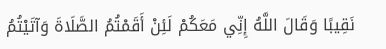نَقِيبًا وَقَالَ اللَّهُ إِنِّي مَعَكُمْ لَئِنْ أَقَمْتُمُ الصَّلَاةَ وَآتَيْتُمُ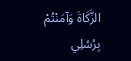الزَّكَاةَ وَآمَنْتُمْ بِرُسُلِي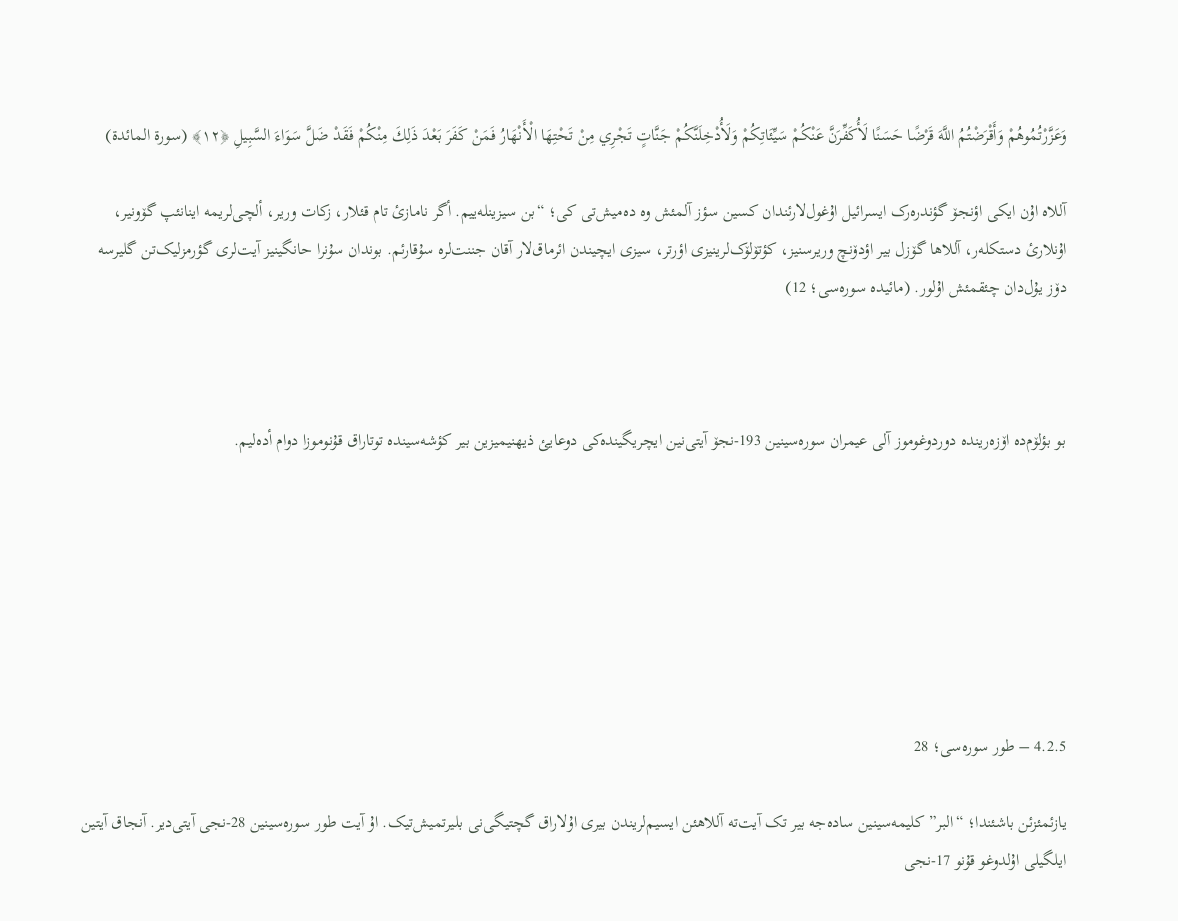وَعَزَّرْتُمُوهُمْ وَأَقْرَضْتُمُ اللَّهَ قَرْضًا حَسَنًا لَأُكَفِّرَنَّ عَنْكُمْ سَيِّئَاتِكُمْ وَلَأُدْخِلَنَّكُمْ جَنَّاتٍ تَجْرِي مِنْ تَحْتِهَا الْأَنْهَارُ فَمَنْ كَفَرَ بَعْدَ ذَلِكَ مِنْكُمْ فَقَدْ ضَلَّ سَوَاءَ السَّبِيلِ ﴿۱۲﴾ (سورة المائدة)

آللاە اۇن ایکی اؤنجۆ گؤندرەرک ایسرائیل اۇغول‌لارئندان کسین سؤز آلمئش وە دەمیش‌تی کی؛ “بن سیزینلەییم. أگر نامازئ تام قئلار، زکات وریر، ألچی‌لریمە اینانئپ گۆونیر، اۇنلارئ دستکلەر، آللاها گۆزل بیر اؤدۆنچ وریرسنیز، کؤتۆلۆک‌لرینیزی اؤرتر، سیزی ایچیندن ائرماق‌لار آقان جننت‌لرە سۇقارئم. بوندان سۇنرا حانگینیز آیت‌لری گؤرمزلیک‌تن گلیرسە دۆز یۇل‌دان چئقمئش اۇلور. (مائیدە سورەسی؛ 12)



بو بؤلۆم‌دە اۆزەریندە دوردوغوموز آلی عیمران سورەسینین 193-نجۆ آیتی‌نین ایچریگیندەکی دوعایئ ذیهنیمیزین بیر کؤشەسیندە توتاراق قۇنوموزا دوام أدەلیم.







4.2.5 – طور سورەسی؛ 28

یازئمئزئن باشئندا؛ “البر” کلیمەسینین سادەجە بیر تک آیت‌تە آللاهئن ایسیم‌لریندن بیری اۇلاراق گچتیگی‌نی بلیرتمیش‌تیک. اۇ آیت طور سورەسینین 28-نجی آیتی‌دیر. آنجاق آیتین ایلگیلی اۇلدوغو قۇنو 17-نجی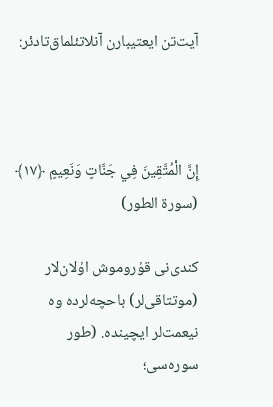آیت‌تن ایعتیبارن آنلاتئلماق‌تادئر:



إِنَّ الْمُتَّقِينَ فِي جَنَّاتٍ وَنَعِيمٍ ﴿۱۷﴾ (سورة الطور)

کندی‌نی قۇروموش اۇلان‌لار (موتتاقی‌لر) باحچەلردە وە نیعمت‌لر ایچیندە. (طور سورەسی؛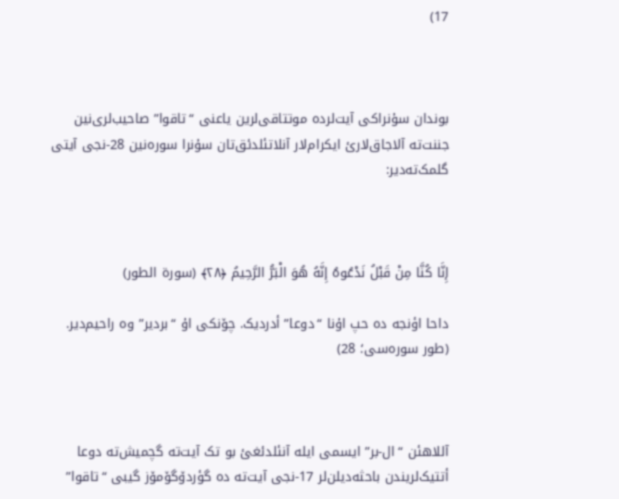17)



بوندان سۇنراکی آیت‌لردە موتتاقی‌لرین یاعنی “تاقوا” صاحیب‌لری‌نین جننت‌تە آلاجاق‌لارئ ایکرام‌لار آنلاتئلدئق‌تان سۇنرا سورەنین 28-نجی آیتی گلمک‌تەدیر:



إِنَّا كُنَّا مِنْ قَبْلُ نَدْعُوهُ إِنَّهُ هُوَ الْبَرُّ الرَّحِيمُ ﴿۲۸﴾ (سورة الطور)

داحا اؤنجە دە حپ اۇنا “دوعا” أدردیک. چۆنکی اۇ “بردیر” وە راحیم‌دیر. (طور سورەسی؛ 28)



آللاهئن “ال-بر” ایسمی ایلە آنئلدئغئ بو تک آیت‌تە گچمیش‌تە دوعا أتتیک‌لریندن باحثەدیلن‌لر 17-نجی آیت‌تە دە گؤردۆگۆمۆز گیبی “تاقوا”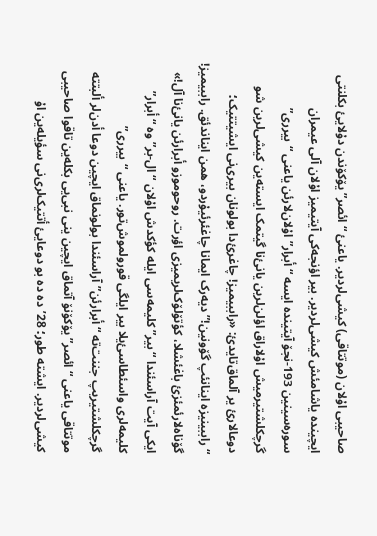صاحیبی اۇلان (موتتاقی) کیشی‌لردیر. یاعنئ “ائصر” یۆکۆندن دۇلایئ بکلنتی ایچیندە یاشامئش کیشی‌لردیر. بیر اؤنجەکی آیتیمیز اۇلان آلی عیمران سورەسینین 193-نجۆ آیتیندە ایسە “أبرار” اۇلان‌لارئن یاعنی “بیرری” گرچکلشتیرمیش اۇلاراق اؤلن‌لرین یانئ‌نا گیتمک ایستەین کیشی‌لرین شو دوعالارئ یر آلماق‌تایدئ: «راببیمیز! چاغرئ‌دا بولونان بیری‌نی ایشیتتیک؛ “راببینیزە اینانئپ گۆونین!” دیەرک ایمانا چاغئرئیۇردو، همن ایناندئق. راببیمیز! گۆناەلارئمئزئ باغئشلا، کؤتۆلۆک‌لریمیزی اؤرت. روحوموزو أبرارئن یانئ‌نا آل!» ایکی آیت آراسئندا “بیر” کلیمەسی ایلە کؤکدش اۇلان “ال-بر” وە “أبرار” کلیمەلری واسئطاسئ‌یلا بیر ایلگی قورولموش‌تور. یاعنی “بیرری” گرچکلشتیریپ جننت‌تە “أبرارئن” آراسئندا بولونماق ایچین دوعا أدن‌لر ألبتتە موتتاقی یاعنی “ائصر” یۆکۆنۆ آتماق ایچین ینی نبی‌یی بکلەین تاقوا صاحیبی کیشی‌لردیر. ایشتە طور؛ 28’دە دە بو دوعایئ أتتیک‌لری‌نی سؤیلەین اۇ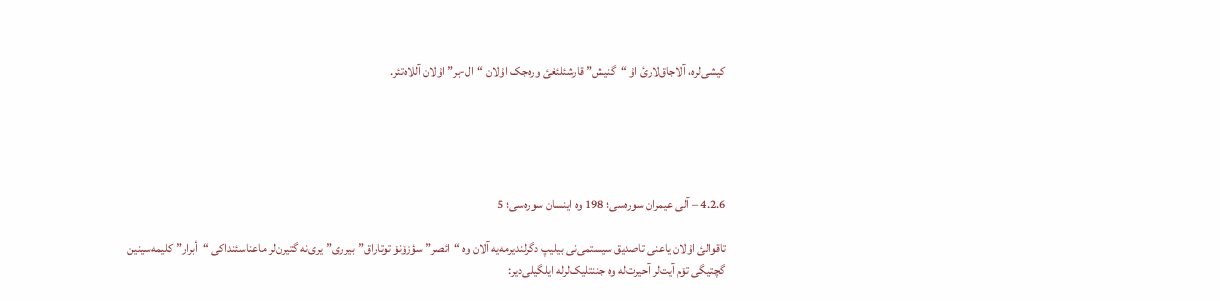کیشی‌لرە، آلاجاق‌لارئ اۇ “گنیش” قارشئلئغئ ورەجک اۇلان “ال-بر” اۇلان آللاەتئر.





4.2.6 – آلی عیمران سورەسی؛ 198 وە اینسان سورەسی؛ 5

تاقوالئ اۇلان یاعنی تاصدیق سیستمی‌نی بیلیپ دگرلندیرمەیە آلان وە “ائصر” سؤزۆنۆ توتاراق”بیرری” یری‌نە گتیرن‌لر ماعناسئنداکی “أبرار” کلیمەسینین گچتیگی تۆم آیت‌لر آحیرت‌لە وە جننتلیک‌لرلە ایلگیلی‌دیر: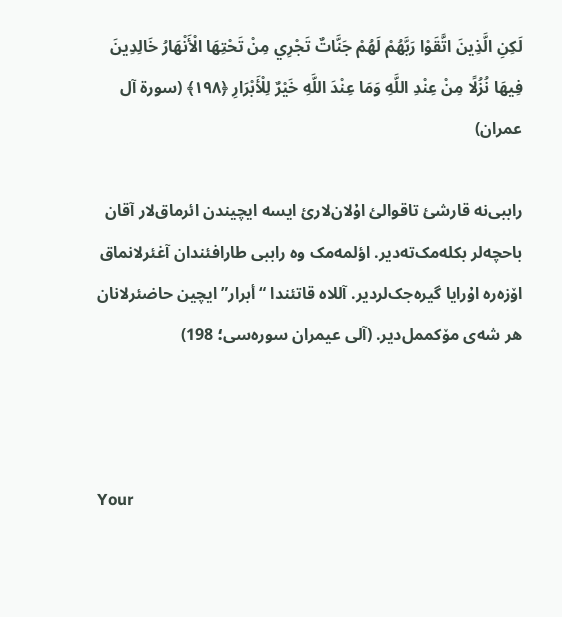لَكِنِ الَّذِينَ اتَّقَوْا رَبَّهُمْ لَهُمْ جَنَّاتٌ تَجْرِي مِنْ تَحْتِهَا الْأَنْهَارُ خَالِدِينَ فِيهَا نُزُلًا مِنْ عِنْدِ اللَّهِ وَمَا عِنْدَ اللَّهِ خَيْرٌ لِلْأَبْرَارِ ﴿۱۹۸﴾ (سورة آل عمران)

راببی‌نە قارشئ تاقوالئ اۇلان‌لارئ ایسە ایچیندن ائرماق‌لار آقان باحچەلر بکلەمک‌تەدیر. اؤلمەمک وە راببی طارافئندان آغئرلانماق اۆزەرە اۇرایا گیرەجک‌لردیر. آللاە قاتئندا “أبرار” ایچین حاضئرلانان هر شەی مۆکممل‌دیر. (آلی عیمران سورەسی؛ 198)



Your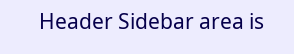Header Sidebar area is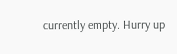currently empty. Hurry up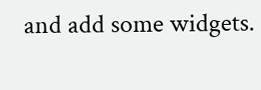and add some widgets.